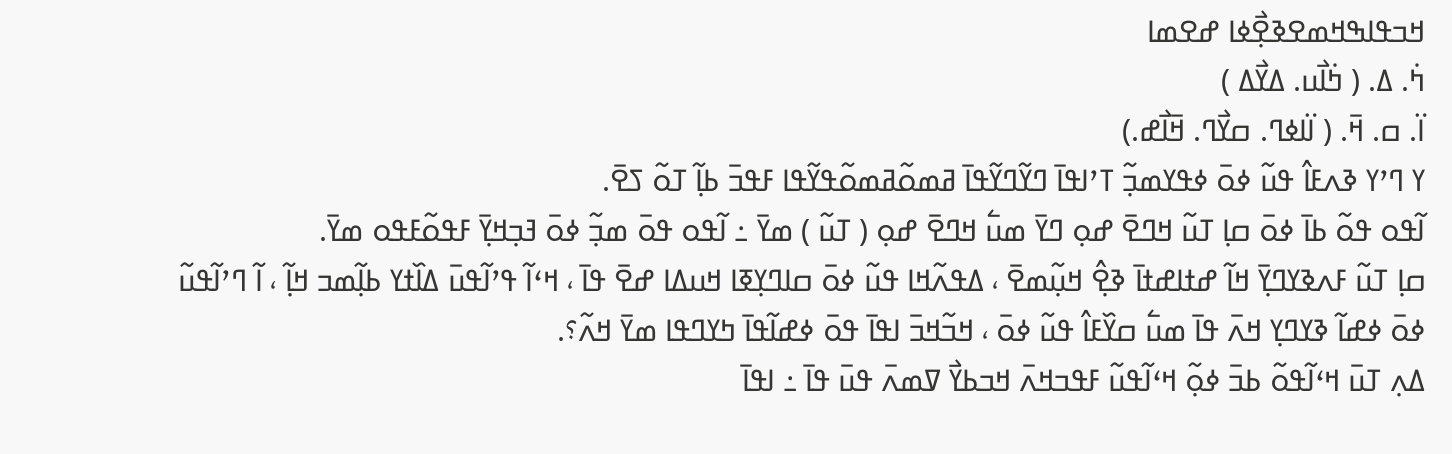ߞߏߟߊߒߞߘߐߢߐ߲߯ߦߊ ߝߐߘߊ
ߤ߭. ߡ. ( ߤ߭ߊ߯ߎ. ߡߌ߯ߡ )
ߊ߳. ߛ. ߞ߫. ( ߊ߳ߊߦߣ. ߛߌ߯ߣ. ߞ߫ߊ߯ߝ.)
ߌ ߣߴߌ ߢߍߓߊ߮ ߟߎ߬ ߦߋ߫ ߦߟߌߘߏ߲߬ ߠߴߊߟߊ߫ ߣߌ߬ߣߌ߬ߟߊ߫ ߥߘߋ߬ߥߘߋ߬ߟߌ߬ߟߊ ߓߟߏ߫ ߕߊ߲߬ ߠߋ߬ ߖߐ߫.
ߊ߬ߟߋ ߟߋ߬ ߕߊ߫ ߦߋ߫ ߛߊ߲ ߠߎ߬ ߞߣߐ߫ ߝߋ߲ ߣߌ߫ ߘߎ߱ ߞߣߐ߫ ߝߋ߲ ( ߠߎ߬ ) ߘߌ߫ ߸ ߊ߬ߟߋ ߟߋ߫ ߘߏ߲߬ ߦߋ߫ ߔߏ߲ߞߌ߲߫ ߓߟߋ߬ߓߟߋ ߘߌ߫.
ߛߊ߲ ߠߎ߬ ߓߍߢߌߣߌ߲߫ ߞߊ߬ ߝߙߊߝߙߊ߫ ߢߐ߲߮ ߞߎ߲߬ߘߐ߫ ، ߡߟߍ߬ߞߊ ߟߎ߬ ߦߋ߫ ߛߊߣߌ߲ߧߊ ߞߎߡߊ ߝߐ߫ ߟߊ߫ ، ߞߵߊ߬ ߟߴߊ߬ߟߎ߫ ߡߊ߰ߙߌ ߕߊ߲߬ߘߏ ߞߊ߲߬ ، ߊ߬ ߣߴߊ߬ߟߎ߬ ߦߋ߫ ߦߝߊ߬ ߢߌߣߌ߲ ߞߍ߫ ߟߊ߫ ߘߎ߱ ߛߌ߰ߓߊ߮ ߟߎ߬ ߦߋ߫ ، ߞߏ߬ߞߏ߫ ߊߟߊ߫ ߟߋ߫ ߦߝߊ߬ߟߊ߫ ߤߌߣߟߊ ߘߌ߫ ߞߍ߬؟.
ߡߍ߲ ߠߎ߫ ߞߵߊ߬ߟߋ߬ ߕߏ߫ ߦߋ߲߬ ߞߵߊ߬ߟߎ߬ ߓߟߏߞߍ߫ ߞߏߕߌ߯ ߜߘߍ߫ ߟߎ߫ ߟߊ߫ ߸ ߊߟߊ߫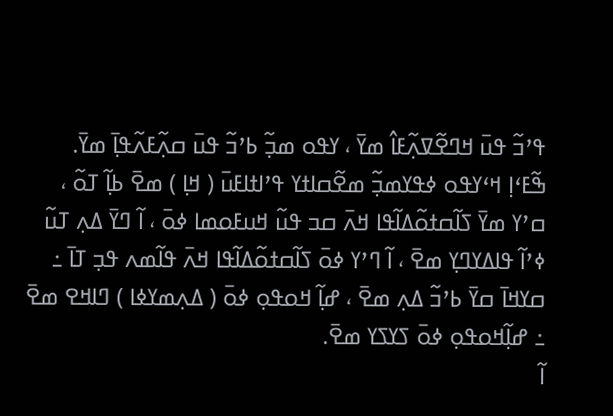ߟߴߏ߬ ߟߎ߫ ߞߣߐ߬ߜߍ߲߬ߓߊ߮ ߘߌ߫ ، ߌߟߋ ߘߏ߲߬ ߕߴߏ߬ ߟߎ߫ ߛߍ߲߬ߓߍ߬ߟߊ߲߫ ߘߌ߫.
ߒ߬ߓߵߊ߲ ߞߵߌߟߋ ߦߟߌߘߏ߲߬ ߘߐ߬ߛߊߙߌ ߟߴߊߙߊߓߎ߫ ( ߞߊ߲ ) ߘߐ߫ ߕߊ߲߬ ߠߋ߬ ، ߛߴߌ ߘߌ߫ ߖߊ߬ߛߙߋ߬ߡߊ߬ߟߊ ߞߍ߫ ߛߏ ߟߎ߬ ߞߎߓߋߘߊ ߦߋ߫ ، ߊ߬ ߣߌ߫ ߡߍ߲ ߠߎ߬ ߦߴߊ߬ ߟߊߡߌߣߌ߲ ߘߐ߫ ، ߊ߬ ߣߴߌ ߦߋ߫ ߖߊ߬ߛߙߋ߬ߡߊ߬ߟߊ ߞߍ߫ ߟߊ߬ߘߍ ߟߏ߲ ߠߊ߫ ߸ ߛߌߞߊ߫ ߛߌ߫ ߕߴߏ߬ ߡߍ߲ ߘߐ߫ ، ߝߊ߲߬ ߞߋߟߋ߲ ߦߋ߫ ( ߡߍ߲ߘߌߦߊ ) ߣߊߞߐ ߘߐ߫ ߸ ߝߊ߲߬ߞߋߟߋ߲ ߦߋ߫ ߖߌߖߌ ߘߐ߫.
ߊ߬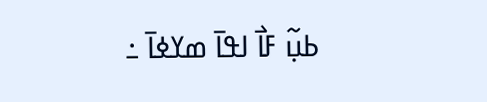ߕߎ߲߬ ߓߊ߯ ߊߟߊ߫ ߘߌߦߊ߫ ߸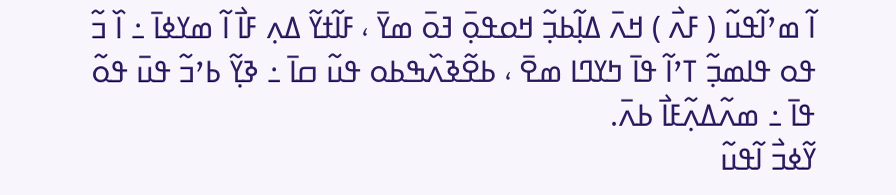ߊ߬ ߘߴߊ߬ߟߎ߬ ( ߓߍ߯ ) ߞߍ߫ ߡߊ߲߬ߕߏ߲߬ ߞߋߟߋ߲߫ ߔߋ߫ ߘߌ߫ ، ߓߊ߬ߙߌ߬ ߡߍ߲ ߓߊ߯ ߊ߬ ߘߌߦߊ߫ ߸ ߊ߰ ߏ߬ ߟߋ ߟߊߘߏ߲߬ ߠߴߊ߬ ߟߊ߫ ߤߌߣߊ ߘߐ߫ ، ߕߐ߬ߢߍ߰ߒߕߋ ߟߎ߬ ߛߊ߫ ߸ ߢߌ߲߬ ߕߴߏ߬ ߟߎ߫ ߟߋ߬ ߟߊ߫ ߸ ߘߍ߬ߡߍ߲߬ߓߊ߯ ߕߍ߫.
ߌ߬ߦߏ߯ ߊ߬ߟߎ߬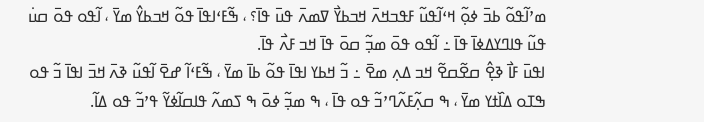ߘߴߊ߬ߟߋ߬ ߕߏ߫ ߦߋ߲߬ ߞߵߊ߬ߟߎ߬ ߓߟߏߞߍ߫ ߞߏߕߌ߯ ߜߘߍ߫ ߟߎ߫ ߟߊ߫؟ ، ߒ߬ߓߵߊߟߊ߫ ߟߋ߬ ߞߏߕߌ߮ ߘߌ߫ ، ߊ߬ߟߋ ߟߋ߫ ߛߎ߭ ߟߎ߬ ߟߊߣߌߡߦߊ߫ ߟߊ߫ ߸ ߊ߬ߟߋ ߟߋ߫ ߘߏ߲߬ ߛߋ߫ ߟߊ߫ ߞߏ ߓߍ߯ ߟߊ߫.
ߊߟߎ߫ ߓߊ߯ ߢߐ߲߮ ߛߐ߬ߛߐ߬ ߞߏ ߡߍ߲ ߘߐ߫ ߸ ߏ߬ ߞߕߌ ߊߟߊ߫ ߟߋ߬ ߕߊ߫ ߘߌ߫ ، ߒ߬ߓߵߊ߬ ߝߐ߫ ߊ߬ߟߎ߬ ߢߍ߫ ߞߏ߫ ߊߟߊ߫ ߏ߬ ߟߋ ߒߠߋ ߡߊ߰ߙߌ ߘߌ߫ ، ߒ ߛߍ߲߬ߓߍ߬ߣߴߏ߬ ߟߋ ߟߊ߫ ، ߒ ߘߏ߲߬ ߦߋ߫ ߒ ߖߘߍ߬ ߟߊߛߊ߬ߦߌ߬ ߟߴߏ߬ ߟߋ ߡߊ߬.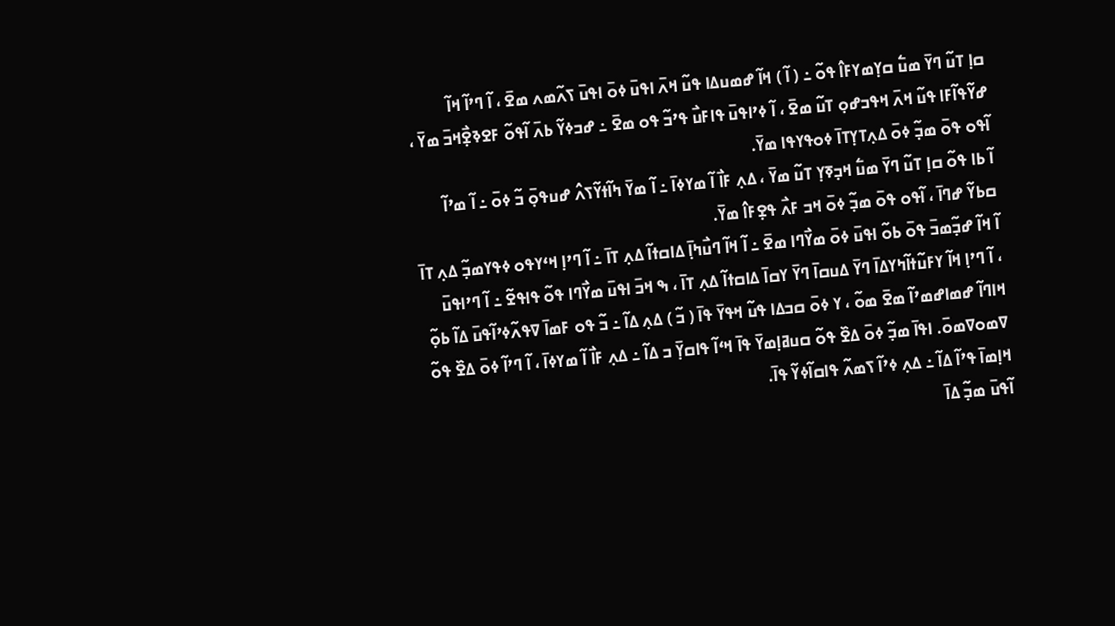ߛߊ߲ ߠߎ߬ ߣߌ߫ ߘߎ߱ ߛߌ߲ߘߌߓߊ߮ ߟߋ߬ ߸ ( ߊ߬ ) ߞߊ߬ ߝߘߎߡߊ ߟߎ߬ ߞߍ߫ ߊߟߎ߫ ߦߋ߫ ߊߟߎ߫ ߖߍ߬ߘߍ ߘߐ߫ ، ߊ߬ ߣߴߊ߬ ߞߊ߬ ߝߌ߬ߟߊ߬ߓߊ ߟߎ߬ ߞߍ߫ ߞߟߏߝߋ߲ ߠߎ߬ ߘߐ߫ ، ߊ߬ ߦߴߊߟߎ߫ ߟߊߓߎ߯ ߟߴߏ߬ ߟߋ ߘߐ߫ ߸ ߝߏߦߌ߬ ߕߍ߫ ߊ߬ߟߋ߬ ߓߐߢߐ߲߯ߞߏ߫ ߘߌ߫ ، ߊ߬ߟߋ ߟߋ߫ ߘߏ߲߬ ߦߋ߫ ߡߍ߲ߠߌ߲ߠߊ߫ ߦߋߟߌߟߊ ߘߌ߫.
ߊ߬ ߕߊ ߟߋ߬ ߛߊ߲ ߠߎ߬ ߣߌ߫ ߘߎ߱ ߞߏ߲ߧߌ߲ ߠߎ߬ ߘߌ߫ ، ߡߍ߲ ߓߊ߯ ߊ߬ ߘߌߦߊ߫ ߸ ߊ߬ ߘߌ߫ ߤߊ߬ߙߌ߬ߖߍ߮ ߝߎߟߋ߲߫ ߏ߬ ߦߋ߫ ߸ ߊ߬ ߘߴߊ߬ ߛߕߌ߬ ߝߣߊ߫ ، ߊ߬ߟߋ ߟߋ߫ ߘߏ߲߬ ߦߋ߫ ߞߏ ߓߍ߯ ߟߐ߲ߓߊ߮ ߘߌ߫.
ߊ߬ ߞߊ߬ ߝߏ߲߬ߘߏ߫ ߟߋ߫ ߕߋ߬ ߊߟߎ߫ ߦߋ߫ ߘߌ߯ߣߊ ߘߐ߫ ߸ ߊ߬ ߞߊ߬ ߣߎ߯ߤߊ߲߫ ߡߊߛߙߊ߬ ߡߍ߲ ߠߊ߫ ߸ ߊ߬ ߣߴߊ߲ ߞߵߌߟߋ ߦߟߌߘߏ߲߬ ߡߍ߲ ߠߊ߫ ، ߊ߬ ߣߴߊ߲ ߞߊ߬ ߌߓߎ߬ߙߊ߬ߤߌߡߊ߫ ߣߌ߫ ߡߎߛߊ߫ ߣߌ߫ ߌߛߊ߫ ߡߊߛߙߊ߬ ߡߍ߲ ߠߊ߫ ، ߒ ߞߏ߫ ߊߟߎ߫ ߘߌ߯ߣߊ ߟߋ߬ ߟߊߟߐ߬ ߸ ߊ߬ ߣߴߊߟߎ߫ ߞߊߣߊ߬ ߝߘߊߝߘߴߊ߬ ߘߐ߫ ߘߋ߬ ، ߌ ߦߋ߫ ߛߏߡߊ ߟߎ߬ ߞߟߌ߫ ߟߊ߫ ( ߏ߬ ) ߡߍ߲ ߡߊ߬ ߸ ߏ߬ ߟߋ ߓߘߊ߫ ߜߟߍ߬ߦߴߊ߬ߟߎ߫ ߡߊ߬ ߕߋ߲߬ ߜߘߋߜߘߋ߫. ߊߟߊ߫ ߘߏ߲߬ ߦߋ߫ ߡߐ߰ ߟߋ߬ ߛߎߥߊ߲ߘߌ߫ ߟߊ߫ ߞߵߊ߬ ߟߊߛߌ߲߫ ߏ ߡߊ߬ ߸ ߡߍ߲ ߓߊ߯ ߊ߬ ߘߌߦߊ߫ ، ߊ߬ ߣߴߊ߬ ߦߋ߫ ߡߐ߰ ߟߋ߬ ߞߊ߲ߘߊ߫ ߟߴߊ߬ ߡߊ߬ ߸ ߡߍ߲ ߦߴߊ߬ ߖߘߍ߬ ߟߊߛߊ߬ߦߌ߬ ߟߊ߫.
ߊ߬ߟߎ߫ ߘߏ߲߬ ߡߊ߫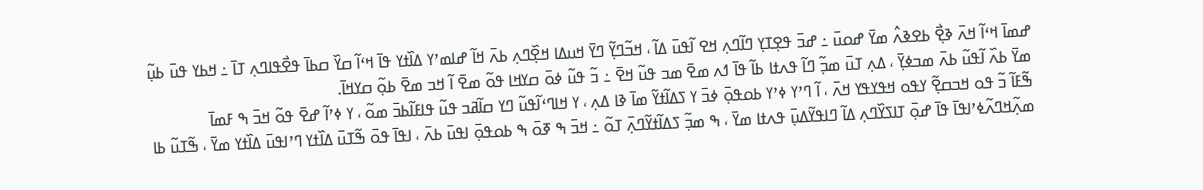ߝߘߊ߫ ߞߵߊ߬ ߞߍ߫ ߢߐ߲߯ ߕߐߢߍ߮ ߘߌ߫ ߝߋߎ߫ ߸ ߝߏ߫ ߟߐ߲ߠߌ߲ ߣߊ߬ߣߍ߲ ߞߐ ߊ߬ߟߎ߫ ߡߊ߬ ، ߞߏ߬ߣߌ߲߬ ߣߌ߫ ߞߎߡߊ ߞߐ߲߰ߣߍ߲ ߕߍ߫ ߞߊ߬ ߝߊߘߴߌ ߡߊ߰ߙߌ ߟߊ߫ ߞߵߊ߬ ߛߌ߰ ߛߕߊ߫ ߟߐ߯ߟߊߣߍ߲ ߠߊ߫ ߸ ߞߕߌ ߟߎ߫ ߕߎ߲߬ ߘߌ߫ ߕߍ߰ ߊ߬ߟߎ߬ ߕߍ߫ ߘߏߦߌ߲߫ ، ߡߍ߲ ߠߎ߫ ߘߏ߲߬ ߣߊ߬ ߟߍߙߊ ߕߊ߬ ߟߊ߫ ߗߍ ߘߐ߫ ߘߏ ߟߎ߬ ߞߐ߫ ߸ ߏ߬ ߟߎ߬ ߦߋ߫ ߛߌߞߊ ߟߋ߬ ߘߐ߫ ߊ߬ ߞߏ ߘߐ߫ ߕߋ߲߬ ߛߌߞߊ߫.
ߒ߬ߓߊ߬ ߏ߬ ߟߋ ߞߏߛߐ߲߬ ߌߟߋ ߞߟߌߟߌ ߞߍ߫ ، ߊ߬ ߣߴߌ ߦߴߌ ߕߋߟߋ߲߫ ߦߏ߫ ߌ ߖߡߊ߬ߙߌ߬ ߘߊ߫ ߢߊ ߡߍ߲ ، ߌ ߞߊߣߵߊ߬ߟߎ߬ ߣߌ ߛߊ߬ߥߏ ߟߎ߬ ߟߊߓߊ߬ߕߏ߫ ߘߋ߬ ، ߌ ߦߴߊ߬ ߝߐ߫ ߟߋ߬ ߞߏ߫ ߒ ߓߘߊ߫ ߘߍ߲߬ߞߣߍ߬ߦߴߊߟߊ߫ ߟߊ߫ ߝߋ߲߫ ߠߊߖߌ߰ߣߍ߲ ߡߊ߬ ߣߊߟߌ߬ߡߎ߲߫ ߟߍߙߊ ߘߌ߫ ، ߒ ߘߏ߲߬ ߖߡߊ߬ߙߌ߬ߣߍ߲߫ ߠߋ߬ ߸ ߞߏ߫ ߒ ߧߋ߫ ߒ ߕߋߟߋ߲߫ ߊߟߎ߫ ߕߍ߫ ، ߊߟߊ߫ ߟߋ߫ ߒ߬ߠߎ߫ ߡߊ߰ߙߌ ߣߴߊߟߎ߫ ߡߊ߰ߙߌ ߘߌ߫ ، ߒ߬ߠߎ߬ ߕߊ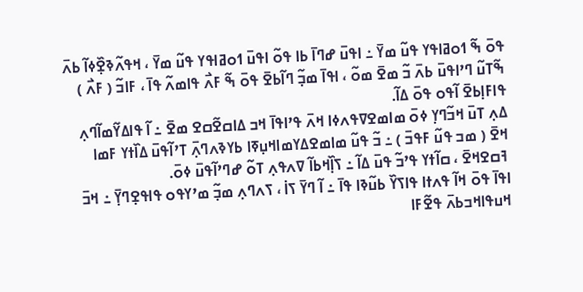ߟߋ߫ ߒ߬ ߗߋߥߊߟߌ ߟߎ߬ ߘߌ߫ ߸ ߊߟߎ߫ ߝߣߊ߫ ߕߊ ߟߋ߬ ߊߟߎ߫ ߗߋߥߊߟߌ ߟߎ߬ ߘߌ߫ ، ߞߟߍ߬ߢߐ߲߰ߦߊ߬ ߕߍ߫ ߒ߬ߠߎ߬ ߣߴߊߟߎ߫ ߕߍ߫ ߏ߬ ߘߐ߫ ߘߋ߬ ، ߊߟߊ߫ ߘߏ߲߬ ߣߊ߬ߕߐ߫ ߟߋ߫ ߒ߬ ߓߍ߯ ߟߊߘߍ߬ ߟߊ߫ ، ߓߊߏ߬ ( ߓߍ߯ ) ߟߊߓߊ߲ߕߐ߫ ߊ߬ߟߋ ߟߋ߫ ߡߊ߬.
ߡߍ߲ ߠߎ߫ ߞߏ߬ߣߌ߲ ߦߋ߫ ߘߊߘߐߜߟߍߦߊ ߞߍ߫ ߟߴߊߟߊ߫ ߞߏ ߡߊߛߐ߬ߛߐ ߘߐ߫ ߸ ߊ߬ ߟߊߡߌ߬ߘߊ߬ߣߍ߲ ߞߐ߫ ( ߘߏ ߟߎ߬ ߓߟߏ߫ ) ߸ ߏ߬ ߟߎ߬ ߘߊߘߐߡߌߘߊߞߎ߲ߧߊ ߕߌߢߍߣߍ߲߫ ߠߴߊ߬ߟߎ߫ ߡߊ߰ߙߌ ߓߘߊ ߔߛߐߞߐ߫ ، ߛߊ߬ߙߌ ߟߴߏ߬ ߟߎ߫ ߡߊ߬ ߸ ߖߊ߲߰ߞߕߊ߬ ߜߍߟߍ߲ ߠߋ߬ ߝߣߴߊ߬ߟߎ߫ ߦߋ߫.
ߊߟߊ߫ ߟߋ߫ ߞߊ߬ ߟߍߙߊ ߟߊߖߌ߰ ߕߎ߬ߢߊ ߟߊ߫ ߸ ߊ߬ ߣߌ߫ ߖߊ߭ ، ߖߍߣߍ߲ ߘߏ߲߬ ߘߴߌߟߋ ߟߊߟߐ߲ߣߌ߲߫ ߸ ߞߏ߫ ߞߎߟߊߞߏߕߍ߫ ߟߐ߬ߓߊ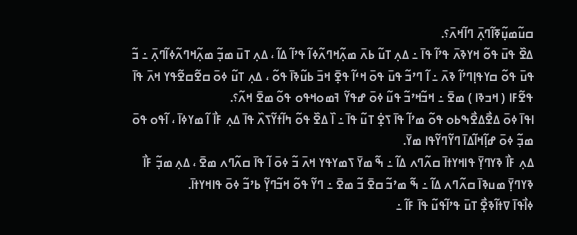ߛߎ߬ߘߎ߲߬ߧߊ߬ߣߍ߲߫ ߣߊ߬ߞߍ߫؟.
ߡߐ߰ ߟߎ߫ ߟߋ߬ ߞߌߢߍ߫ ߟߴߊ߬ ߟߊ߫ ߸ ߡߍ߲ ߠߎ߬ ߕߍ߫ ߘߍ߲߬ߞߣߍ߬ߦߊ߬ ߟߴߊ߬ ߡߊ߬ ، ߡߍ߲ ߠߎ߫ ߘߏ߲߬ ߘߍ߲߬ߞߣߍ߬ߦߊ߬ߣߍ߲߫ ߸ ߏ߬ ߟߎ߫ ߟߋ߬ ߛߌߟߊ߲ߣߴߊ߬ ߢߍ߫ ߸ ߊ߬ ߣߴߏ߬ ߟߎ߫ ߟߋ߫ ߞߵߊ߬ ߟߐ߲߫ ߞߏ߫ ߕߎ߬ߢߊ߫ ߟߋ߬ ، ߡߍ߲ ߠߎ߬ ߦߋ߫ ߛߐ߬ߛߐ߬ߟߌ ߞߍ߫ ߟߊ߫ ߟߐ߬ߓߊ ( ߞߏߢߊ ) ߘߐ߫ ߸ ߞߏ߬ߞߴߏ߬ ߟߎ߬ ߦߋ߫ ߝߟߌ߬ ߔߘߋߞߟߋ ߟߋ߬ ߘߐ߫ ߞߍ߬؟.
ߊߟߊ߫ ߦߋ߫ ߡߐ߯ߡߐ߯ߒߕߋ ߟߋ߬ ߘߴߊ߬ ߟߊ߫ ߖߐ߲߭ ߠߎ߬ ߟߊ߫ ߸ ߊ߰ ߡߐ߰ ߟߋ߬ ߤߊ߬ߙߌ߬ߖߍ߰ ߟߊ߫ ߡߍ߲ ߓߊ߯ ߊ߬ ߘߌߦߊ߫ ، ߊ߬ߟߋ ߟߋ߫ ߘߏ߲߬ ߦߋ߫ ߝߊ߲߬ߞߊ߬ߡߊ߫ ߣߌ߬ߣߌ߬ߟߊ ߘߌ߫.
ߡߍ߲ ߓߊ߯ ߢߌߣߌ߲߫ ߟߊߞߌߙߊ߫ ߛߍ߬ߣߍ ߡߊ߬ ߸ ߒ߬ ߘߌ߫ ߖߘߌߟߌ ߞߍ߫ ߏ߬ ߦߋ߫ ߊ߬ ߟߊ߫ ߛߍ߬ߣߍ ߘߐ߫ ، ߡߍ߲ ߘߏ߲߬ ߓߊ߯ ߢߌߣߌ߲߫ ߘߎߢߊ߫ ߛߍ߬ߣߍ ߡߊ߬ ߸ ߒ߬ ߘߴߏ߬ ߛߐ߫ ߏ߬ ߘߐ߫ ߸ ߣߌ߬ ߟߋ߬ ߞߏ߬ߣߌ߲߬ ߕߴߏ߬ ߦߋ߫ ߟߊߞߌߙߊ߫.
ߦߊ߯ߟߊ߫ ߜߙߊ߬ߢߐ߲߯ ߠߎ߫ ߟߴߊ߬ߟߎ߬ ߟߊ߫ ߓߊ߬ ߸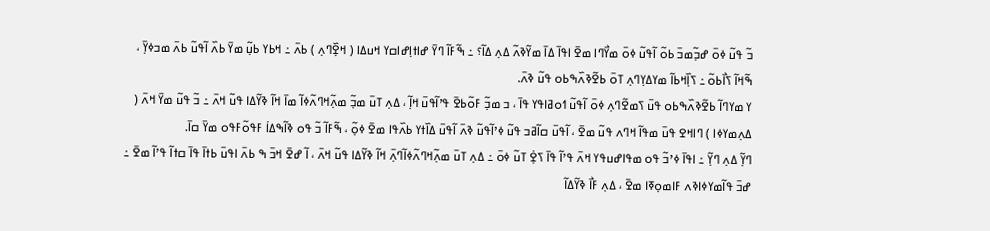ߏ߬ ߟߎ߬ ߦߋ߫ ߝߏ߲߬ߘߏ߫ ߕߋ߬ ߊ߬ߟߎ߬ ߦߋ߫ ߘߌ߯ߣߊ ߘߐ߫ ߊߟߊ߫ ߡߊ߫ ߘߌ߬ߢߍ߬ ߡߍ߲ ߡߊ߬؟ ߸ ߒ߬ߓߊ߬ ߣߌ߫ ߝߊߙߊ߲ߝߊߛߌ ߞߎߡߊ ( ߞߐ߲߰ߣߍ߲ ) ߕߍ߫ ߸ ߞߕߌ ߕߎ߲߬ ߘߌ߫ ߕߍ߰ ߊ߬ߟߎ߬ ߕߍ߫ ߘߏߦߌ߲߫ ، ߒ߬ߞߊ߬ ߖߊ߯ߕߋ߬ ߸ ߖߊ߲߰ߞߕߊ߬ ߘߌߡߌ߲ߣߍ߲ ߠߋ߫ ߕߐ߬ߢߍ߰ߒߕߋ ߟߎ߬ ߢߍ߫.
ߌ ߘߌߣߊ߬ ߕߐ߬ߢߍ߰ߒߕߋ ߟߎ߫ ߖߘߐ߬ߣߍ߲ ߦߋ߫ ߊ߬ߟߎ߬ ߗߋߥߊߟߌ ߟߊ߫ ، ߏ ߘߏ߲߬ ߓߋ߬ߕߐ߫ ߟߴߊ߬ߟߎ߫ ߞߊ߲߬ ، ߡߍ߲ ߠߎ߫ ߘߏ߲߬ ߘߍ߲߬ߞߣߍ߬ߦߊ߬ ߘߊ߫ ߞߊ߬ ߢߌ߬ߡߊ ߟߎ߬ ߞߍ߫ ߸ ߏ߬ ߟߎ߬ ߘߌ߫ ߞߍ߫ ( ߡߍ߲ߘߌߦߊ ) ߣߊߞߐ ߟߎ߫ ߘߟߊ߬ ߞߣߍ ߟߎ߬ ߘߐ߫ ، ߊ߬ߟߎ߫ ߛߊ߬ߥߏ ߟߎ߬ ߦߴߊ߬ߟߎ߬ ߢߍ߫ ߊ߬ߟߎ߫ ߡߊ߰ߙߌ ߕߍ߰ߟߊ ߘߐ߫ ߦߋ߲߬ ، ߒ߬ߓߊ߬ ߏ߬ ߟߋ ߢߊ߬ߒߡߊ߭ ߓߟߋ߬ߓߟߋ ߘߌ߫ ߛߊ߫.
ߣߌ߲߬ ߡߍ߲ ߣߌ߲߬ ߸ ߊߟߊ߫ ߦߴߏ߬ ߟߋ ߘߟߊߝߎߟߌ ߞߍ߫ ߟߴߊ߬ ߟߊ߫ ߖߐ߲߭ ߠߎ߬ ߦߋ߫ ߸ ߡߍ߲ ߠߎ߫ ߘߍ߲߬ߞߣߍ߬ߦߊ߬ߣߍ߲߫ ߞߊ߬ ߢߌ߬ߡߊ ߟߎ߬ ߞߍ߫ ، ߊ߬ ߝߐ߫ ߞߏ߫ ߒ ߕߍ߫ ߊߟߎ߫ ߕߙߊ߫ ߟߊ߫ ߛߙߊ߬ ߟߴߊ߬ ߘߐ߫ ߸ ߝߏ߫ ߟߊ߬ߘߌߦߊߢߍ ߓߊߘߋ߲ߧߊ ߘߐ߫ ، ߡߍ߲ ߓߊ߯ ߢߌ߬ߡߊ߬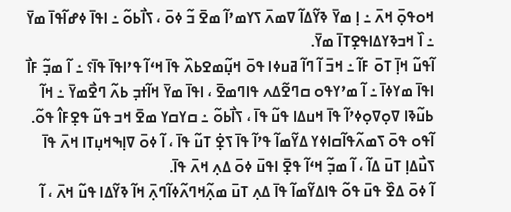ߞߋߟߋ߲߫ ߞߍ߫ ߸ ߊ߲ ߘߌ߫ ߢߌ߬ߡߊ߬ ߜߘߍ߫ ߖߌߘߴߊ߬ ߘߐ߫ ߏ߬ ߦߋ߫ ، ߖߊ߯ߕߋ߬ ߸ ߊߟߊ߫ ߦߝߊ߬ߟߊ߫ ߘߌ߫ ߸ ߊ߰ ߞߏߢߌߡߊߟߐ߲ߠߊ߫ ߘߌ߫.
ߊ߬ߟߎ߬ ߞߊ߲߫ ߠߋ߫ ߓߊ߬ ߸ ߞߏ߫ ߊ߬ ߣߊ߬ ߥߎߦߊ ߟߋ߫ ߞߎ߲߬ߘߐߕߍ߰ ߟߊ߫ ߞߵߊ߬ ߟߴߊߟߊ߫ ߟߊ߫؟ ߸ ߊ߬ ߘߏ߲߬ ߓߊ߯ ߊߟߊ߫ ߘߌߦߊ߫ ߸ ߊ߬ ߘߴߌߟߋ ߛߣߐ߬ߡߍ ߟߊߣߘߐ߫ ، ߊߟߊ߫ ߘߌ߫ ߞߊ߬ߙߏ߲ ߕߍ߬ ߣߐ߯ߘߌ߫ ߸ ߞߊ߬ ߕߎ߬ߢߊ ߜߋ߲ߜߋ߲ߦߴߊ߬ ߟߊ߫ ߞߎߡߊ ߟߎ߬ ߟߊ߫ ، ߖߊ߯ߕߋ߬ ߸ ߛߌߛߌ ߘߐ߫ ߞߏ ߟߎ߬ ߟߐ߲ߓߊ߮ ߟߋ߬.
ߊ߬ߟߋ ߟߋ߫ ߖߘߍ߬ߟߊ߬ߛߊߦߌ ߡߌ߬ߘߊ߬ ߟߴߊ߬ ߟߊ߫ ߖߐ߲߭ ߠߎ߬ ߟߊ߫ ، ߊ߬ ߦߋ߫ ߜߊ߲ߒߞߎ߲ߠߊ ߞߍ߫ ߟߊ߫ ߖߎ߯ߡߊ߲ ߠߎ߫ ߡߊ߬ ، ߊ߬ ߘߏ߲߬ ߞߵߊ߬ ߟߐ߲߫ ߊߟߎ߫ ߦߋ߫ ߡߍ߲ ߞߍ߫ ߟߊ߫.
ߊ߬ ߦߋ߫ ߡߐ߰ ߟߎ߫ ߟߋ߬ ߟߊߡߌ߬ߘߊ߬ ߟߊ߫ ߡߍ߲ ߠߎ߫ ߘߍ߲߬ߞߣߍ߬ߦߊ߬ߣߍ߲߫ ߞߊ߬ ߢߌ߬ߡߊ ߟߎ߬ ߞߍ߫ ، ߊ߬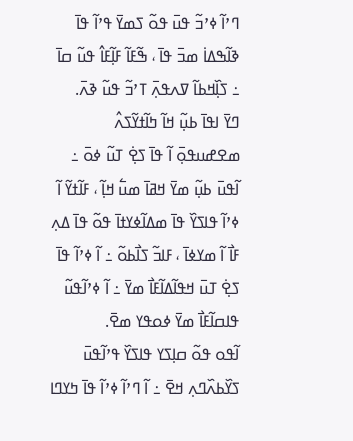ߣߴߊ߬ ߦߴߏ߬ ߟߎ߫ ߟߋ߬ ߖߘߌ߫ ߟߴߊ߬ ߟߊ߫ ߢߊ߬ߒߡߊ߭ ߘߏ߫ ߟߊ߫ ، ߒ߬ߓߊ߬ ߓߊ߲߬ߓߊ߮ ߟߎ߬ ߛߊ߫ ߸ ߖߊ߲߰ߞߕߊ߬ ߜߍߟߍ߲߫ ߠߴߏ߬ ߟߎ߬ ߢߍ߫.
ߣߌ߫ ߊߟߊ߫ ߕߎ߲߬ ߞߊ߬ ߤߊ߬ߙߌ߬ߖߍ߮ ߘߐߝߎߟߋ߲߫ ߊ߬ ߟߊ߫ ߖߐ߲߭ ߠߎ߬ ߦߋ߫ ߸ ߊ߬ߟߎ߫ ߕߎ߲߬ ߘߌ߫ ߞߥߊ߫ ߘߎ߱ ߞߊ߲߬ ، ߓߊ߬ߙߌ߬ ߊ߬ ߦߴߊ߬ ߟߊߖߌ߰ ߟߊ߫ ߘߡߊ߬ߦߌߙߊ߫ ߟߋ߬ ߟߊ߫ ߡߍ߲ ߓߊ߯ ߊ߬ ߘߌߦߊ߫ ، ߓߊߏ߬ ߖߊ߯ߕߋ߬ ߸ ߊ߬ ߦߴߊ߬ ߟߊ߫ ߖߐ߲߭ ߠߎ߫ ߞߟߊ߬ߡߊ߬ߓߊ߯ ߘߌ߫ ߸ ߊ߬ ߦߴߊ߬ߟߎ߬ ߟߊߛߊ߬ߓߊ߯ ߘߌ߫ ߦߋߟߌ ߘߐ߫.
ߊ߬ߟߋ ߟߋ߬ ߛߊ߲ߖߌ ߟߊߖߌ߰ ߟߴߊ߬ߟߎ߫ ߖߌ߰ߕߍ߰ߣߍ߲ ߞߐ߫ ߸ ߊ߬ ߣߴߊ߬ ߦߴߊ߬ ߟߊ߫ ߤߌߣߊ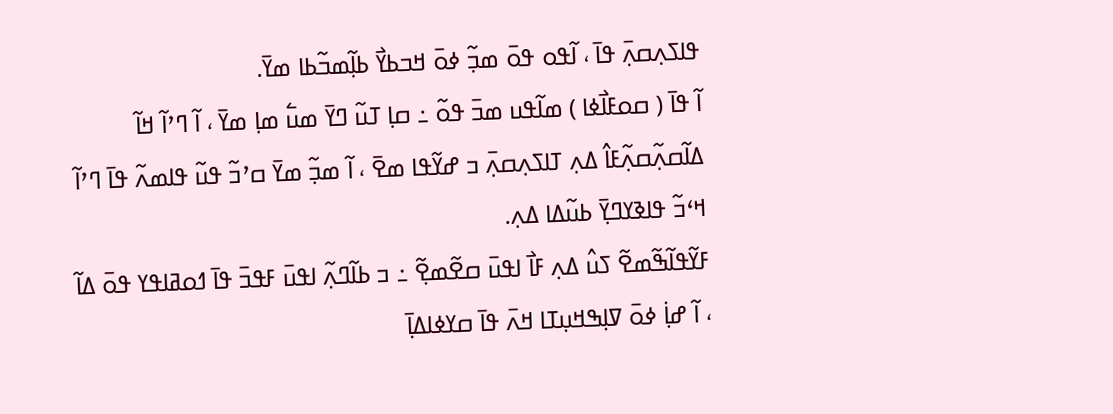ߟߊߖߍ߲ߛߍ߲߫ ߟߊ߫ ، ߊ߬ߟߋ ߟߋ߫ ߘߏ߲߬ ߦߋ߫ ߞߏߕߌ߯ ߕߊ߲߬ߘߏ߬ߕߊ ߘߌ߫.
ߊ߬ ߟߊ߫ ( ߛߋߓߊ߯ߦߊ ) ߘߊ߬ߟߎ ߘߏ߫ ߟߋ߬ ߸ ߛߊ߲ ߠߎ߬ ߣߌ߫ ߘߎ߱ ߘߊ߲ ߘߌ߫ ، ߊ߬ ߣߴߊ߬ ߞߊ߬ ߡߊ߬ߛߍ߲߬ߛߍ߲߬ߓߊ߮ ߡߍ߲ ߠߊߖߍ߲ߛߍ߲߫ ߏ ߝߌ߬ߟߊ ߘߐ߫ ، ߊ߬ ߘߏ߲߬ ߘߌ߫ ߛߴߏ߬ ߟߎ߬ ߟߊߘߍ߬ ߟߊ߫ ߣߴߊ߬ ߞߵߏ߬ ߟߊߢߌߣߌ߲߫ ߕߎ߬ߡߊ ߡߍ߲.
ߓߌ߬ߟߊ߬ߒ߬ߘߐ߬ ߖߎ߮ ߡߍ߲ ߓߊ߯ ߊߟߎ߫ ߛߐ߬ߘߐ߲߬ ߸ ߏ ߕߊ߬ߣߍ߲߬ ߊߟߎ߫ ߓߟߏ߫ ߟߊ߫ ߗߋߥߊߟߌ ߟߋ߫ ߡߊ߬ ، ߊ߬ ߝߊ߲߭ ߦߋ߫ ߜߊ߲ߒߞߎ߲ߠߊ ߞߍ߫ ߟߊ߫ ߛߌߦߊߡߊ߲߫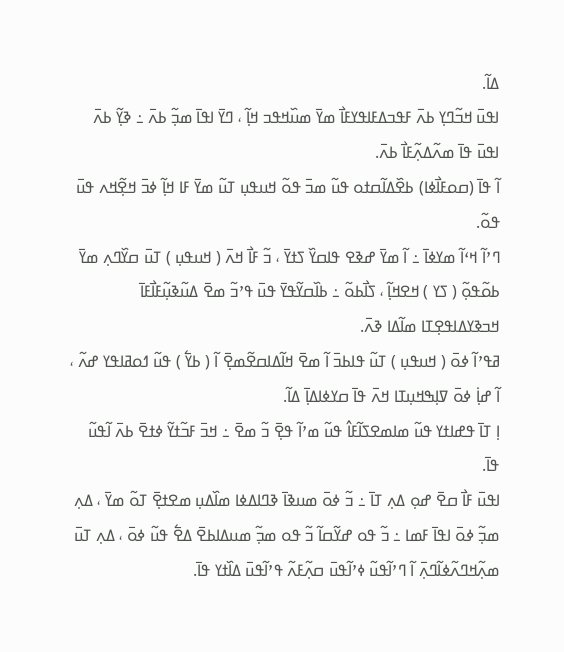ߡߊ߬.
ߊߟߎ߫ ߞߏ߬ߣߌ߲ ߕߍ߫ ߓߟߏߡߓߊߟߌߓߊ߯ ߘߌ߫ ߘߎ߰ߞߟߏ ߞߊ߲߬ ، ߣߌ߫ ߊߟߊ߫ ߘߏ߲߬ ߕߍ߫ ߸ ߢߌ߲߬ ߕߍ߫ ߊߟߎ߫ ߟߊ߫ ߘߍ߬ߡߍ߲߬ߓߊ߯ ߕߍ߫.
ߊ߬ ߟߊ߫ (ߛߋߓߊ߯ߦߊ) ߕߐ߰ߡߊ߬ߛߙߋ ߟߎ߬ ߘߏ߫ ߟߋ߬ ߞߎߟߎ߲ ߠߎ߬ ߘߌ߫ ߓߊ ߞߊ߲߬ ߦߏ߫ ߞߐ߲߬ߞߍ ߟߎ߫ ߟߋ߬.
ߣߴߊ߬ ߞߵߊ߬ ߘߌߦߊ߫ ߸ ߊ߬ ߘߌ߫ ߝߢߐ ߟߊߛߌ߰ ߖߙߌ߫ ، ߏ߬ ߓߊ߯ ߞߍ߫ ( ߞߎߟߎ߲ ) ߠߎ߫ ߛߌ߰ߣߍ߲ ߘߌ߫ ߕߋ߬ߟߋ߲߬ ( ߖߌ ) ߞߐߞߊ߲߬ ، ߖߊ߯ߕߋ߬ ߸ ߕߊ߰ߛߌ߬ߟߌ߫ ߟߎ߫ ߟߴߏ߬ ߘߐ߫ ߡߎ߬ߢߎ߲߬ߓߊ߯ߓߊ߫ ߞߏߢߌߡߊߟߐ߲ߠߊ ߘߊ߬ߡߊ ߢߍ߫.
ߥߟߴߊ߬ ߦߋ߫ ( ߞߎߟߎ߲ ) ߠߎ߬ ߟߊߕߏ߫ ߊ߬ ߘߐ߫ ߞߊ߬ߡߊߛߐ߬ߘߐ߲߫ ߊ߬ ( ߕߌ߱ ) ߟߎ߬ ߗߋߥߊߟߌ ߝߍ߬ ، ߊ߬ ߝߊ߲߭ ߦߋ߫ ߜߊ߲ߒߞߎ߲ߠߊ ߞߍ߫ ߟߊ߫ ߛߌߦߊߡߊ߲߫ ߡߊ߬.
ߊ߲ ߠߊ߫ ߟߝߊߙߌ ߟߎ߬ ߘߊߘߐߖߊ߬ߓߊ߮ ߟߎ߬ ߘߴߊ߬ ߟߐ߲߫ ߏ߬ ߘߐ߫ ߸ ߞߏ߫ ߓߏ߬ߙߌ߬ ߦߙߐ߫ ߕߍ߫ ߊ߬ߟߎ߬ ߟߊ߫.
ߊߟߎ߫ ߓߊ߯ ߛߐ߫ ߝߋ߲ ߡߍ߲ ߠߊ߫ ߸ ߏ߬ ߦߋ߫ ߘߎߢߊ߫ ߢߣߊߡߦߊ ߘߊ߰ߡߎ߲ ߘߐߙߐ߲߫ ߠߋ߬ ߘߌ߫ ، ߡߍ߲ ߘߏ߲߬ ߦߋ߫ ߊߟߊ߫ ߓߘߊ ߸ ߏ߬ ߟߋ ߝߌ߬ߛߊ߬ ߏ߬ ߟߋ ߘߏ߲߬ ߘߎߡߊߕߐ߫ ߡߐ߱ ߟߎ߬ ߦߋ߫ ، ߡߍ߲ ߠߎ߫ ߘߍ߲߬ߞߣߍ߬ߦߊ߬ߣߍ߲߫ ߊ߬ ߣߴߊ߬ߟߎ߬ ߦߴߊ߬ߟߎ߫ ߛߍ߲߬ߓߍ߬ ߟߴߊ߬ߟߎ߫ ߡߊ߰ߙߌ ߟߊ߫.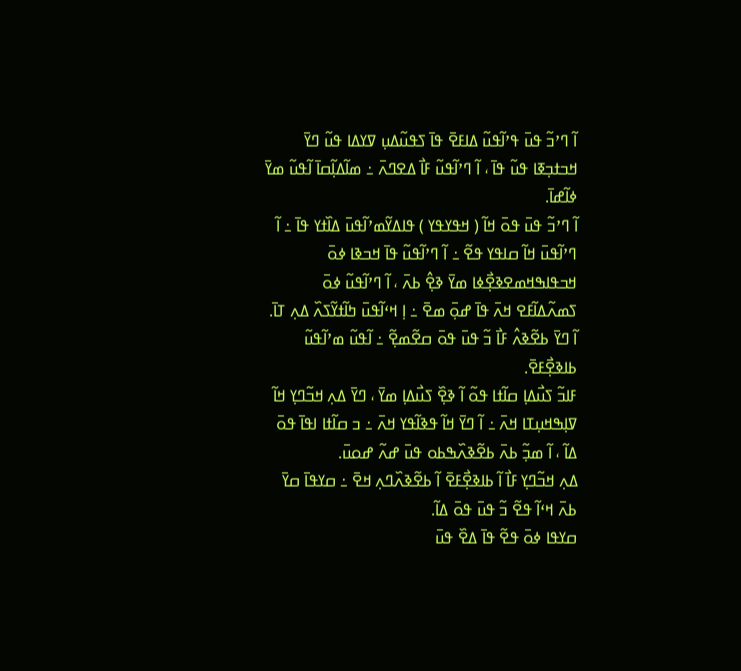ߊ߬ ߣߴߏ߬ ߟߎ߫ ߟߴߊ߬ߟߎ߬ ߡߊߓߐ߫ ߟߊ߫ ߖߟߎ߬ߡߎ߲ ߜߌߡߊ ߟߎ߬ ߣߌ߫ ߞߏߙߏ߲ߧߊ ߟߎ߬ ߟߊ߫ ، ߊ߬ ߣߴߊ߬ߟߎ߬ ߓߊ߯ ߡߐߣߍ߫ ߸ ߘߊ߬ߡߊ߲߬ߛߊ߫ ߊ߬ߟߎ߬ ߘߌ߫ ߦߊ߬ߝߊ߫.
ߊ߬ ߣߴߏ߬ ߟߎ߫ ߟߋ߫ ߞߊ߬ ( ߞߟߌߟߌ ) ߟߊߡߌ߬ߘߴߊ߬ߟߎ߫ ߡߊ߰ߙߌ ߟߊ߫ ߸ ߊ߬ ߣߴߊ߬ߟߎ߫ ߞߊ߬ ߛߊߟߌ ߟߐ߬ ߸ ߊ߬ ߣߴߊ߬ߟߎ߬ ߟߊ߫ ߞߏߢߊ ߦߋ߫ ߞߏߟߊߒߞߘߐߢߐ߲߯ߦߊ ߘߌ߫ ߢߐ߲߮ ߕߍ߫ ، ߊ߬ ߣߴߊ߬ߟߎ߬ ߦߋ߫ ߖߘߍ߬ߡߊ߬ߓߐ ߞߍ߫ ߟߊ߫ ߝߋ߲߫ ߘߐ߫ ߸ ߊ߲ ߞߵߊ߬ߟߎ߫ ߤߊ߬ߙߌ߬ߖߍ߰ ߡߍ߲ ߠߊ߫.
ߊ߬ ߣߌ߫ ߕߐ߬ߢߍ߮ ߓߊ߯ ߏ߬ ߟߎ߫ ߟߋ߫ ߛߐ߬ߘߐ߲߬ ߸ ߊ߬ߟߎ߬ ߘߴߊ߬ߟߎ߬ ߕߊߢߐ߲߯ߓߐ߫.
ߓߊߏ߬ ߖߎ߯ߡߊ߲ ߛߊ߬ߙߊ ߟߋ߬ ߊ߬ ߢߐ߲߰ ߖߎ߯ߡߊ߲ ߘߌ߫ ، ߣߌ߫ ߡߍ߲ ߞߏ߬ߣߌ߲ ߞߊ߬ ߜߊ߲ߒߞߎ߲ߠߊ ߞߍ߫ ߸ ߊ߬ ߣߌ߫ ߞߊ߬ ߟߢߊ߬ߟߌ ߞߍ߫ ߸ ߏ ߛߊ߬ߙߊ ߊߟߊ߫ ߟߋ߫ ߡߊ߬ ، ߊ߬ ߘߏ߲߬ ߕߍ߫ ߕߐ߬ߢߍ߰ߒߕߋ ߟߎ߫ ߝߍ߬ ߝߋߎ߫.
ߡߍ߲ ߞߏ߬ߣߌ߲ ߓߊ߯ ߊ߬ ߕߊߢߐ߲߯ߓߐ߫ ߊ߬ ߕߐ߬ߢߍ߰ߣߍ߲ ߞߐ߫ ߸ ߛߌߟߊ߫ ߛߌ߫ ߕߍ߫ ߞߵߊ߬ ߟߐ߬ ߏ߬ ߟߎ߫ ߟߋ߫ ߡߊ߬.
ߛߌߟߊ ߦߋ߫ ߟߐ߬ ߟߊ߫ ߡߐ߰ ߟߎ߫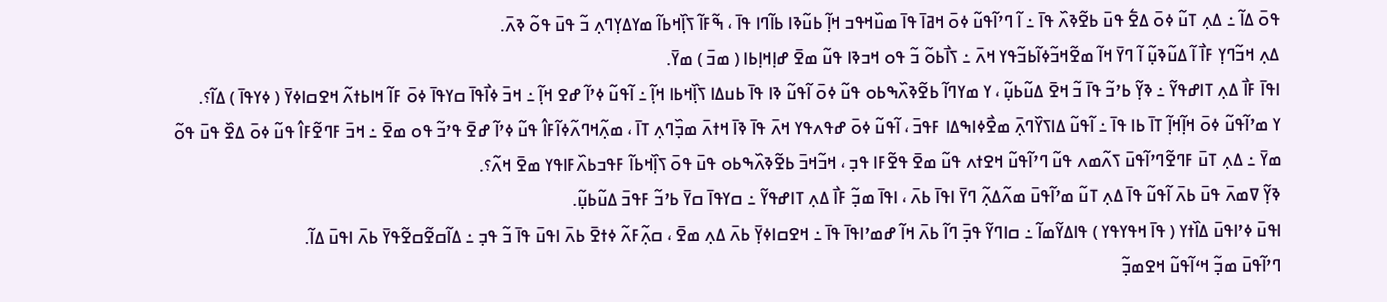ߟߋ߫ ߡߊ߬ ߸ ߡߍ߲ ߠߎ߬ ߦߋ߫ ߡߐ߱ ߟߎ߫ ߕߐ߬ߢߍ߰ ߟߊ߫ ߸ ߊ߬ ߣߴߊ߬ߟߎ߬ ߦߋ߫ ߞߥߊ߫ ߟߊ߫ ߘߎ߰ߞߟߏ ߞߊ߲߬ ߕߎ߬ߢߊ ߕߊ߬ߣߊ ߟߊ߫ ، ߒ߬ߓߊ߬ ߖߊ߲߰ߞߕߊ߬ ߘߌߡߌ߲ߣߍ߲ ߏ߬ ߟߎ߫ ߟߋ߬ ߢߍ߫.
ߡߍ߲ ߞߏ߬ߣߌ߲ ߓߊ߯ ߊ߬ ߡߎ߬ߢߎ߲߬ ߊ߬ ߣߌ߫ ߞߊ߬ ߘߐ߬ߞߏ߬ߦߊ߬ߕߏ߬ߟߌ ߞߍ߫ ߸ ߖߊ߯ߕߋ߬ ߏ߬ ߟߋ ߞߏߢߊ ߟߎ߬ ߘߐ߫ ߝߊ߲ߞߊ߲ߕߊ ( ߘߏ߫ ) ߘߌ߫.
ߊߟߊ߫ ߓߊ߯ ߡߍ߲ ߠߊߝߟߌ߬ ߸ ߢߌ߲߬ ߕߴߏ߬ ߟߊ߫ ߏ߬ ߞߐ߫ ߡߎ߬ߕߎ߲߬ ، ߌ ߘߌߣߊ߬ ߕߐ߬ߢߍ߰ߒߕߋ ߟߎ߬ ߦߋ߫ ߊ߬ߟߎ߬ ߢߊ ߟߊ߫ ߕߎߡߊ ߖߊ߲߰ߞߕߊ ߞߊ߲߬ ߸ ߊ߬ߟߎ߬ ߦߴߊ߬ ߝߐ ߞߊ߲߬ ߸ ߞߏ߫ ߦߊ߯ߟߊ߫ ߛߌߟߊ߫ ߦߋ߫ ߓߊ߬ ߞߊߕߙߍ߬ ߞߐߛߊߦߌ߫ ( ߦߌߟߊ߫ ) ߡߊ߬؟.
ߌ ߘߴߊ߬ߟߎ߬ ߦߋ߫ ߞߊ߲߬ߞߊ߲߬ ߠߊ߫ ߕߊ ߟߊ߫ ߸ ߊ߬ߟߎ߬ ߡߊߖߌ߰ߣߍ߲߫ ߘߐ߯ߦߊߒߡߊ ߓߟߏ߫ ، ߊ߬ߟߎ߬ ߦߋ߫ ߝߟߍߟߌ ߞߍ߫ ߟߊ߫ ߢߊ߫ ߞߙߍ߫ ߘߏ߲߰ߣߍ߲ ߠߊ߫ ، ߘߍ߲߬ߞߣߍ߬ߦߊ߬ߓߊ߮ ߟߎ߬ ߦߴߊ߬ ߝߐ߫ ߟߴߏ߬ ߟߋ ߘߐ߫ ߸ ߞߏ߫ ߓߣߐ߬ߓߊ߮ ߟߎ߬ ߦߋ߫ ߡߐ߰ ߟߎ߫ ߟߋ߬ ߘߌ߫ ߸ ߡߍ߲ ߠߎ߫ ߓߣߐ߬ߣߴߊ߬ߟߎ߫ ߖߍ߬ߘߍ ߟߎ߬ ߣߴߊ߬ߟߎ߬ ߞߐߙߍ ߟߎ߬ ߘߐ߫ ߟߐ߬ߓߊ ߟߏ߲ ، ߞߏ߬ߞߏ߫ ߕߐ߬ߢߍ߰ߒߕߋ ߟߎ߫ ߟߋ߫ ߖߊ߲߰ߞߕߊ߬ ߓߟߏߕߍ߰ߓߊߟߌ ߘߐ߫ ߞߍ߬؟.
ߢߌ߲߬ ߜߘߍ߫ ߟߎ߫ ߕߍ߫ ߊ߬ߟߎ߬ ߟߊ߫ ߡߍ߲ ߠߎ߬ ߘߴߊ߬ߟߎ߫ ߘߍ߬ߡߍ߲߬ ߣߌ߫ ߊߟߊ߫ ߕߍ߫ ، ߊߟߊ߫ ߘߏ߲߬ ߓߊ߯ ߡߍ߲ ߠߊߝߟߌ߬ ߸ ߛߌߟߊ߫ ߛߌ߫ ߕߴߏ߬ ߓߟߏ߫ ߡߎ߬ߕߎ߲߬.
ߊߟߎ߫ ߦߴߊߟߎ߫ ߡߊ߰ߙߌ ( ߟߊ߫ ߞߟߌߟߌ ) ߟߊߡߌ߬ߘߊ߬ ߸ ߛߊߣߌ߬ ߟߏ߲߫ ߣߊ߬ ߕߍ߫ ߞߊ߬ ߝߘߴߊߟߊ߫ ߟߊ߫ ߸ ߞߐߛߊߦߌ߲߫ ߕߍ߫ ߡߍ߲ ߘߐ߫ ، ߛߍ߲߬ߓߍ߬ ߦߙߐ߫ ߕߍ߫ ߊߟߎ߫ ߟߊ߫ ߏ߬ ߟߏ߲ ߸ ߡߊ߬ߛߐ߬ߛߐ߬ߟߌ߫ ߕߍ߫ ߊߟߎ߫ ߡߊ߬.
ߣߴߊ߬ߟߎ߫ ߘߏ߲߬ ߞߵߊ߬ߟߎ߬ ߞߐߘߏ߲߬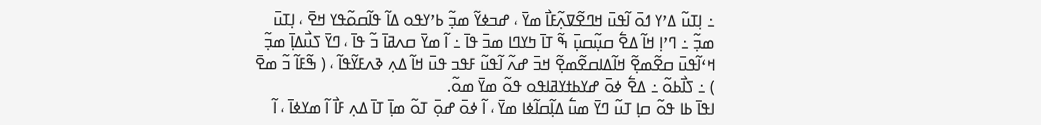߸ ߊ߲ߠߎ߬ ߡߴߌ ߗߋ߫ ߊ߬ߟߎ߫ ߞߣߐ߬ߜߍ߲߬ߓߊ߯ ߘߌ߫ ، ߝߏߦߌ߬ ߘߏ߲߬ ߕߴߌߟߋ ߡߊ߬ ߟߊ߬ߛߋ߬ߟߌ ߞߐ߫ ، ߊ߲ߠߎ߫ ߘߏ߲߬ ߸ ߣߴߊ߲ ߞߊ߬ ߡߐ߱ ߛߎ߲߬ߛߎ߲߫ ߒ߬ ߠߊ߫ ߤߌߣߊ ߘߏ߫ ߟߊ߫ ߸ ߊ߬ ߘߌ߫ ߛߍߥߊ߫ ߏ߬ ߟߊ߫ ، ߣߌ߫ ߖߎ߯ߡߊ߲߫ ߘߏ߲߬ ߞߵߊ߬ߟߎ߫ ߛߐ߬ߘߐ߲߬ ߞߊ߬ߡߊߛߐ߬ߘߐ߲߬ ߞߏ߫ ߝߍ߬ ߊ߬ߟߎ߬ ߓߟߏ ߟߎ߫ ߞߊ߬ ߡߍ߲ ߢߍߓߌ߬ߟߊ߬ ، ( ߒ߬ߓߊ߬ ߏ߬ ߘߐ߫ ) ߸ ߖߊ߯ߕߋ߬ ߸ ߡߐ߱ ߦߋ߫ ߝߌߕߙߌߥߊߟߋ ߟߋ߬ ߘߌ߫ ߘߋ߬.
ߊߟߊ߫ ߕߊ ߟߋ߬ ߛߊ߲ ߠߎ߬ ߣߌ߫ ߘߎ߱ ߡߊ߲߬ߛߊ߬ߦߊ ߘߌ߫ ، ߊ߬ ߦߋ߫ ߝߋ߲߫ ߠߋ߬ ߘߊ߲߫ ߠߊ߫ ߡߍ߲ ߓߊ߯ ߊ߬ ߘߌߦߊ߫ ، ߊ߬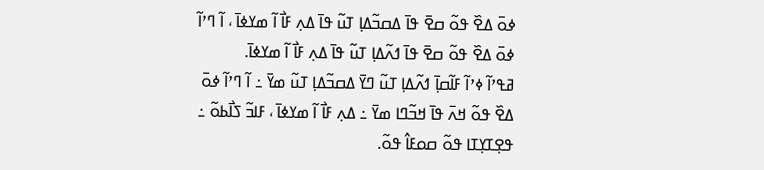ߦߋ߫ ߡߐ߰ ߟߋ߬ ߛߐ߫ ߟߊ߫ ߡߛߏ߬ߡߊ߲ ߠߎ߬ ߟߊ߫ ߡߍ߲ ߓߊ߯ ߊ߬ ߘߌߦߊ߫ ، ߊ߬ ߣߴߊ߬ ߦߋ߫ ߡߐ߰ ߟߋ߬ ߛߐ߫ ߟߊ߫ ߗߍ߬ߡߊ߲ ߠߎ߬ ߟߊ߫ ߡߍ߲ ߓߊ߯ ߊ߬ ߘߌߦߊ߫.
ߥߟߴߊ߬ ߦߴߊ߬ ߓߊ߬ߛߊ߲߫ ߗߍ߬ߡߊ߲ ߠߎ߬ ߣߌ߫ ߡߛߏ߬ߡߊ߲ ߠߎ߬ ߘߌ߫ ߸ ߊ߬ ߣߴߊ߬ ߦߋ߫ ߡߐ߰ ߟߋ߬ ߞߍ߫ ߟߊ߫ ߞߏ߬ߣߊ ߘߌ߫ ߸ ߡߍ߲ ߓߊ߯ ߊ߬ ߘߌߦߊ߫ ، ߓߊߏ߬ ߖߊ߯ߕߋ߬ ߸ ߟߐ߲ߠߌ߲ߠߊ ߟߋ߬ ߛߋߓߊ߮ ߟߋ߬.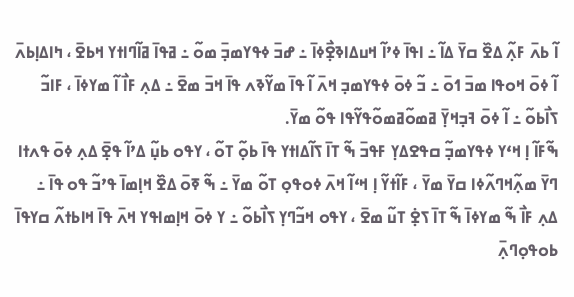ߊ߬ ߕߍ߫ ߓߍ߲߬ ߡߐ߰ ߛߌ߫ ߡߊ߬ ߸ ߊߟߊ߫ ߦߴߊ߬ ߞߎߡߊߢߐ߲߯ߦߊ߫ ߸ ߝߏ߫ ߦߟߌߘߏ߲߫ ߘߋ߬ ߸ ߥߟߊ߫ ߥߊ߬ߣߊߙߌ ߞߕߐ߫ ، ߤߊߡߊ߲ߕߍ߫ ߊ߬ ߦߋ߫ ߞߋߟߊ ߘߏ߫ ߗߋ߫ ߸ ߏ߬ ߦߋ߫ ߦߟߌߘߏ߲ ߞߍ߫ ߊ߬ ߟߊ߫ ߘߌ߬ߢߍ ߟߊ߫ ߞߏ߫ ߘߐ߫ ߸ ߡߍ߲ ߓߊ߯ ߊ߬ ߘߌߦߊ߫ ، ߓߊߏ߬ ߖߊ߯ߕߋ߬ ߸ ߊ߬ ߦߋ߫ ߔߏ߲ߞߌ߲߫ ߥߘߋ߬ߥߘߋ߬ߟߌ߬ߟߊ ߟߋ߬ ߘߌ߫.
ߒ߬ߓߊ߬ ߊ߲ ߞߵߌ ߦߟߌߘߏ߲߬ ߛߟߐߡߌ߲ ߓߟߏ߫ ߒ߬ ߠߊ߫ ߖߊ߬ߡߊߙߌ ߟߊ߫ ߕߋ߲߬ ߠߋ߬ ، ߌߟߋ ߕߎ߲߬ ߡߴߊ߬ ߟߐ߲߫ ߡߍ߲ ߦߋ߫ ߟߍߙߊ ߣߌ߫ ߘߍ߲߬ߞߣߍ߬ߦߊ ߛߌ߫ ߘߌ߫ ، ߓߊ߬ߙߌ߬ ߊ߲ ߞߵߊ߬ ߞߍ߫ ߦߋߟߋ߲ ߠߋ߬ ߘߌ߫ ߸ ߒ߬ ߧߋ߫ ߡߐ߰ ߞߊ߲ߘߊ߫ ߟߴߏ߬ ߟߋ ߟߊ߫ ߸ ߡߍ߲ ߓߊ߯ ߒ߬ ߘߌߦߊ߫ ߒ߬ ߠߊ߫ ߖߐ߲߭ ߠߎ߬ ߘߐ߫ ، ߌߟߋ ߞߏ߬ߣߌ߲ ߖߊ߯ߕߋ߬ ߸ ߌ ߦߋ߫ ߞߊ߲ߘߊߟߌ ߞߍ߫ ߟߊ߫ ߞߊߕߙߍ߬ ߛߌߟߊ߫ ߕߋߟߋ߲ߣߍ߲߫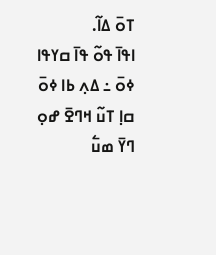ߠߋ߫ ߡߊ߬.
ߊߟߊ߫ ߟߋ߬ ߟߊ߫ ߛߌߟߊ ߦߋ߫ ߸ ߡߍ߲ ߕߊ ߦߋ߫ ߛߊ߲ ߠߎ߬ ߞߣߐ߫ ߝߋ߲ ߣߌ߫ ߘߎ߱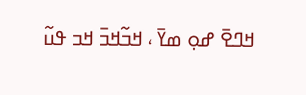ߞߣߐ߫ ߝߋ߲ ߘߌ߫ ، ߞߏ߬ߞߏ߫ ߞߏ ߟߎ߬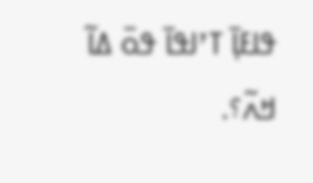ߟߊߓߊ߲߫ ߠߴߊߟߊ߫ ߟߋ߫ ߡߊ߬ ߞߍ߬؟.